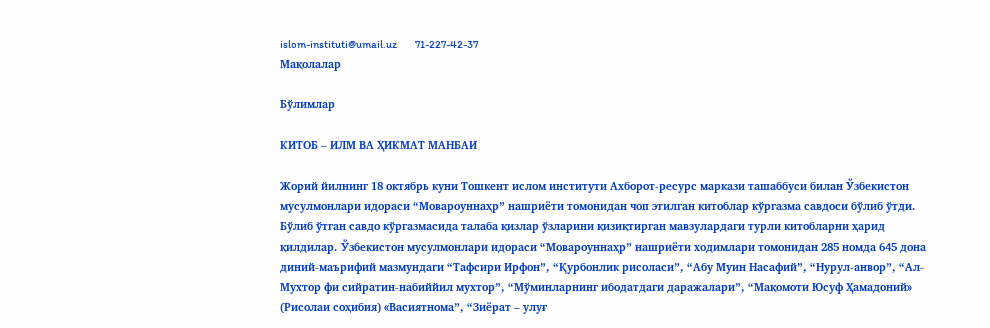islom-instituti@umail.uz         71-227-42-37
Мақолалар

Бўлимлар

КИТОБ – ИЛМ ВА ҲИКМАТ МАНБАИ

Жорий йилнинг 18 октябрь куни Тошкент ислом институти Ахборот-ресурс маркази ташаббуси билан Ўзбекистон мусулмонлари идораси “Мовароуннаҳр” нашриёти томонидан чоп этилган китоблар кўргазма савдоси бўлиб ўтди. Бўлиб ўтган савдо кўргазмасида талаба қизлар ўзларини қизиқтирган мавзулардаги турли китобларни ҳарид қилдилар. Ўзбекистон мусулмонлари идораси “Мовароуннаҳр” нашриёти ходимлари томонидан 285 номда 645 дона диний-маърифий мазмундаги “Тафсири Ирфон”, “Қурбонлик рисоласи”, “Абу Муин Насафий”, “Нурул-анвор”, “Ал-Мухтор фи сийратин-набиййил мухтор”, “Мўминларнинг ибодатдаги даражалари”, “Мақомоти Юсуф Ҳамадоний» (Рисолаи соҳибия) «Васиятнома”, “Зиёрат – улуғ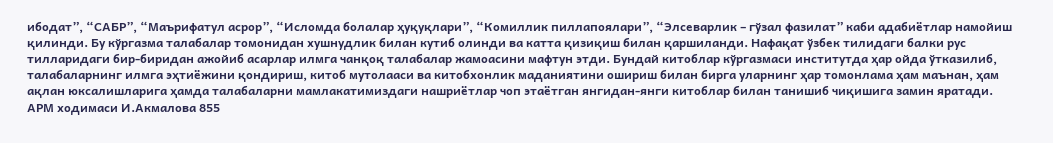ибодат”, “САБР”, “Маърифатул асрор”, “Исломда болалар ҳуқуқлари”, “Комиллик пиллапоялари”, “Элсеварлик – гўзал фазилат” каби адабиётлар намойиш қилинди. Бу кўргазма талабалар томонидан хушнудлик билан кутиб олинди ва катта қизиқиш билан қаршиланди. Нафақат ўзбек тилидаги балки рус тилларидаги бир-биридан ажойиб асарлар илмга чанқоқ талабалар жамоасини мафтун этди. Бундай китоблар кўргазмаси институтда ҳар ойда ўтказилиб, талабаларнинг илмга эҳтиёжини қондириш, китоб мутолааси ва китобхонлик маданиятини ошириш билан бирга уларнинг ҳар томонлама ҳам маънан, ҳам ақлан юксалишларига ҳамда талабаларни мамлакатимиздаги нашриётлар чоп этаётган янгидан-янги китоблар билан танишиб чиқишига замин яратади. АРМ ходимаси И.Акмалова 855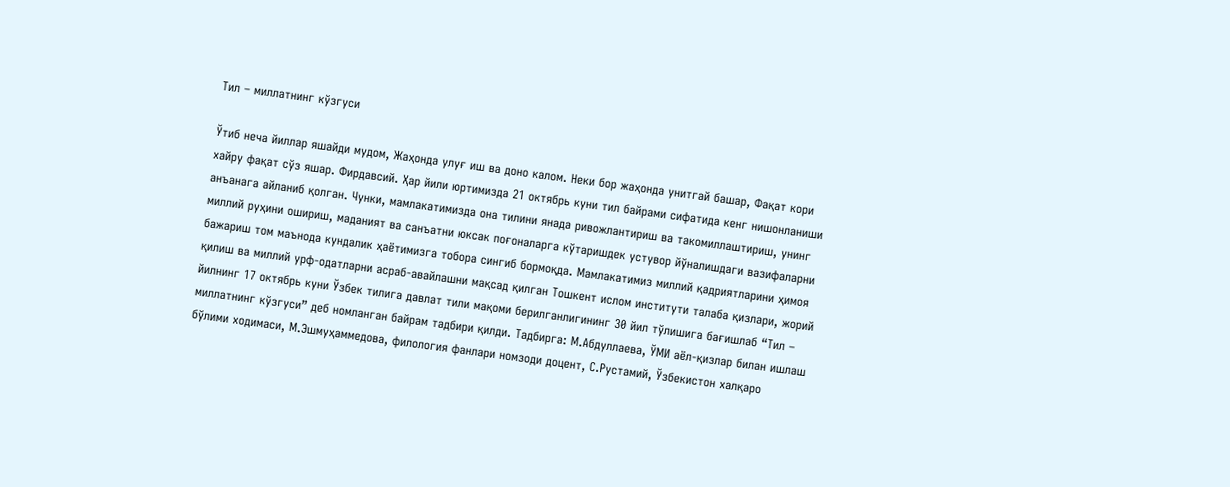Тил – миллатнинг кўзгуси

Ўтиб неча йиллар яшайди мудом, Жаҳонда улуғ иш ва доно калом. Неки бор жаҳонда унитгай башар, Фақат кори хайру фақат сўз яшар. Фирдавсий. Ҳар йили юртимизда 21 октябрь куни тил байрами сифатида кенг нишонланиши анъанага айланиб қолган. Чунки, мамлакатимизда она тилини янада ривожлантириш ва такомиллаштириш, унинг миллий руҳини ошириш, маданият ва санъатни юксак поғоналарга кўтаришдек устувор йўналишдаги вазифаларни бажариш том маънода кундалик ҳаётимизга тобора сингиб бормоқда. Мамлакатимиз миллий қадриятларини ҳимоя қилиш ва миллий урф-одатларни асраб-авайлашни мақсад қилган Тошкент ислом институти талаба қизлари, жорий йилнинг 17 октябрь куни Ўзбек тилига давлат тили мақоми берилганлигининг 30 йил тўлишига бағишлаб “Тил – миллатнинг кўзгуси” деб номланган байрам тадбири қилди. Тадбирга: М.Абдуллаева, ЎМИ аёл-қизлар билан ишлаш бўлими ходимаси, М.Эшмуҳаммедова, филология фанлари номзоди доцент, С.Рустамий, Ўзбекистон халқаро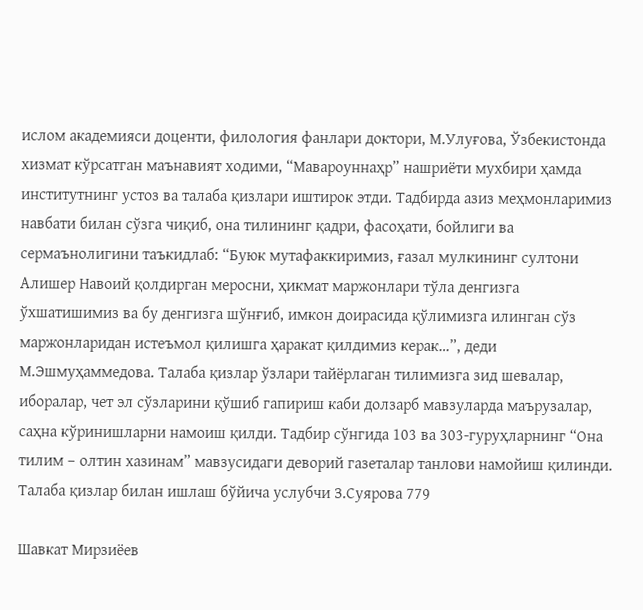ислом академияси доценти, филология фанлари доктори, М.Улуғова, Ўзбекистонда хизмат кўрсатган маънавият ходими, “Мавароуннаҳр” нашриёти мухбири ҳамда институтнинг устоз ва талаба қизлари иштирок этди. Тадбирда азиз меҳмонларимиз навбати билан сўзга чиқиб, она тилининг қадри, фасоҳати, бойлиги ва сермаънолигини таъкидлаб: “Буюк мутафаккиримиз, ғазал мулкининг султони Алишер Навоий қолдирган меросни, ҳикмат маржонлари тўла денгизга ўхшатишимиз ва бу денгизга шўнғиб, имкон доирасида қўлимизга илинган сўз маржонларидан истеъмол қилишга ҳаракат қилдимиз керак…”, деди М.Эшмуҳаммедова. Талаба қизлар ўзлари тайёрлаган тилимизга зид шевалар, иборалар, чет эл сўзларини қўшиб гапириш каби долзарб мавзуларда маърузалар, саҳна кўринишларни намоиш қилди. Тадбир сўнгида 103 ва 303-гуруҳларнинг “Она тилим – олтин хазинам” мавзусидаги деворий газеталар танлови намойиш қилинди. Талаба қизлар билан ишлаш бўйича услубчи З.Суярова 779

Шавкат Мирзиёев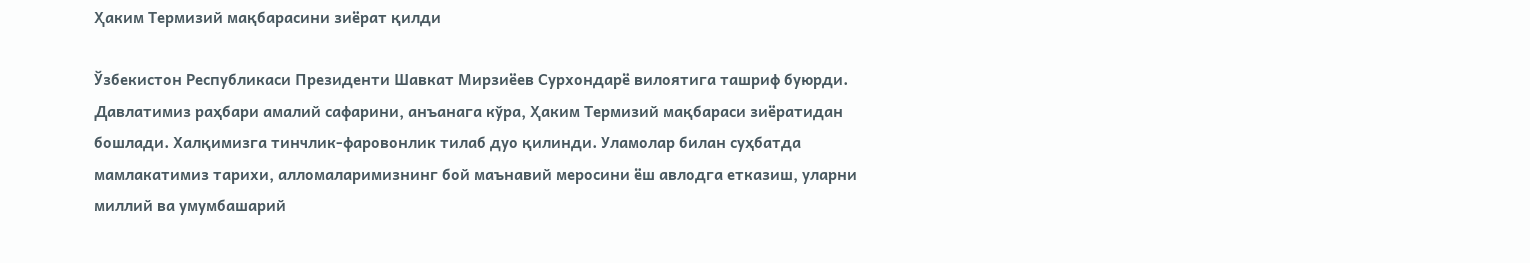Ҳаким Термизий мақбарасини зиёрат қилди

Ўзбекистон Республикаси Президенти Шавкат Мирзиёев Сурхондарё вилоятига ташриф буюрди. Давлатимиз раҳбари амалий сафарини, анъанага кўра, Ҳаким Термизий мақбараси зиёратидан бошлади. Халқимизга тинчлик-фаровонлик тилаб дуо қилинди. Уламолар билан суҳбатда мамлакатимиз тарихи, алломаларимизнинг бой маънавий меросини ёш авлодга етказиш, уларни миллий ва умумбашарий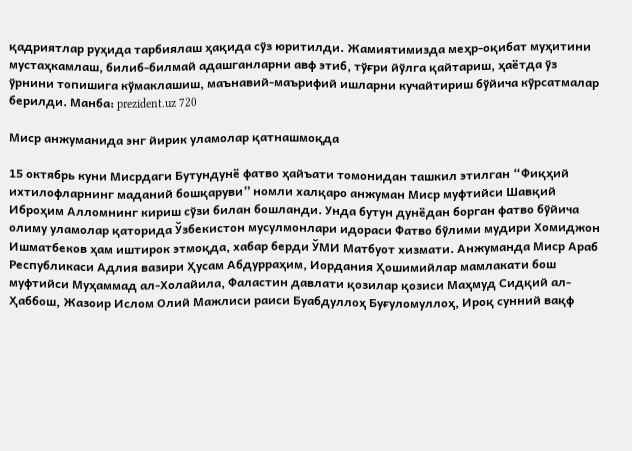қадриятлар руҳида тарбиялаш ҳақида сўз юритилди. Жамиятимизда меҳр-оқибат муҳитини мустаҳкамлаш, билиб-билмай адашганларни авф этиб, тўғри йўлга қайтариш, ҳаётда ўз ўрнини топишига кўмаклашиш, маънавий-маърифий ишларни кучайтириш бўйича кўрсатмалар берилди. Манба: prezident.uz 720

Миср анжуманида энг йирик уламолар қатнашмоқда

15 октябрь куни Мисрдаги Бутундунё фатво ҳайъати томонидан ташкил этилган “Фиқҳий ихтилофларнинг маданий бошқаруви” номли халқаро анжуман Миср муфтийси Шавқий Иброҳим Алломнинг кириш сўзи билан бошланди. Унда бутун дунёдан борган фатво бўйича олиму уламолар қаторида Ўзбекистон мусулмонлари идораси Фатво бўлими мудири Хомиджон Ишматбеков ҳам иштирок этмоқда, хабар берди ЎМИ Матбуот хизмати. Анжуманда Миср Араб Республикаси Адлия вазири Ҳусам Абдурраҳим, Иордания Ҳошимийлар мамлакати бош муфтийси Муҳаммад ал-Холайила, Фаластин давлати қозилар қозиси Маҳмуд Сидқий ал-Ҳаббош, Жазоир Ислом Олий Мажлиси раиси Буабдуллоҳ Буғуломуллоҳ, Ироқ сунний вақф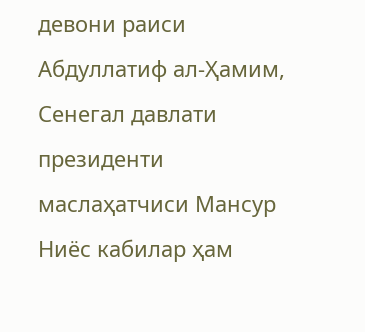девони раиси Абдуллатиф ал-Ҳамим, Сенегал давлати президенти маслаҳатчиси Мансур Ниёс кабилар ҳам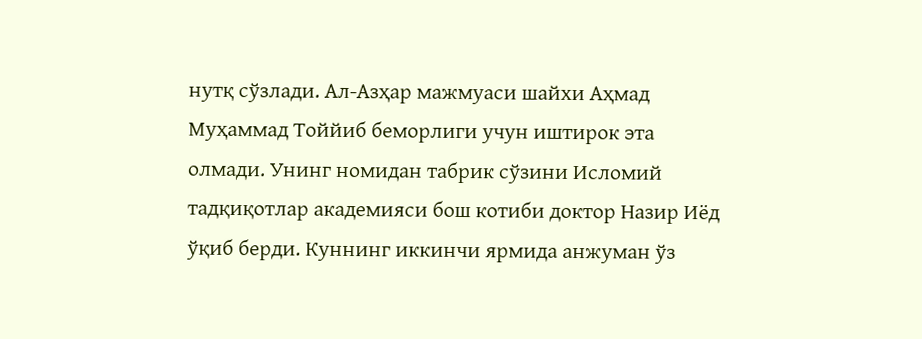нутқ сўзлади. Ал-Азҳар мажмуаси шайхи Аҳмад Муҳаммад Тоййиб беморлиги учун иштирок эта олмади. Унинг номидан табрик сўзини Исломий тадқиқотлар академияси бош котиби доктор Назир Иёд ўқиб берди. Куннинг иккинчи ярмида анжуман ўз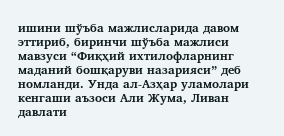ишини шўъба мажлисларида давом эттириб, биринчи шўъба мажлиси мавзуси “Фиқҳий ихтилофларнинг маданий бошқаруви назарияси” деб номланди. Унда ал-Азҳар уламолари кенгаши аъзоси Али Жума, Ливан давлати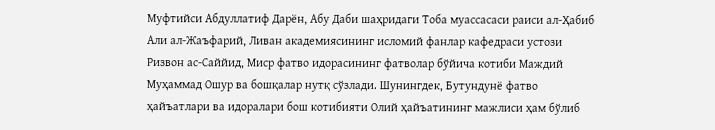Муфтийси Абдуллатиф Дарён, Абу Даби шаҳридаги Тоба муассасаси раиси ал-Ҳабиб Али ал-Жаъфарий, Ливан академиясининг исломий фанлар кафедраси устози Ризвон ас-Саййид, Миср фатво идорасининг фатволар бўйича котиби Маждий Муҳаммад Ошур ва бошқалар нутқ сўзлади. Шунингдек, Бутундунё фатво ҳайъатлари ва идоралари бош котибияти Олий ҳайъатининг мажлиси ҳам бўлиб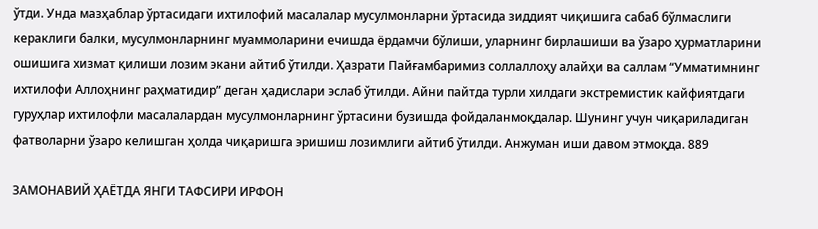ўтди. Унда мазҳаблар ўртасидаги ихтилофий масалалар мусулмонларни ўртасида зиддият чиқишига сабаб бўлмаслиги кераклиги балки, мусулмонларнинг муаммоларини ечишда ёрдамчи бўлиши, уларнинг бирлашиши ва ўзаро ҳурматларини ошишига хизмат қилиши лозим экани айтиб ўтилди. Ҳазрати Пайғамбаримиз соллаллоҳу алайҳи ва саллам “Умматимнинг ихтилофи Аллоҳнинг раҳматидир” деган ҳадислари эслаб ўтилди. Айни пайтда турли хилдаги экстремистик кайфиятдаги гуруҳлар ихтилофли масалалардан мусулмонларнинг ўртасини бузишда фойдаланмоқдалар. Шунинг учун чиқариладиган фатволарни ўзаро келишган ҳолда чиқаришга эришиш лозимлиги айтиб ўтилди. Анжуман иши давом этмоқда. 889

ЗАМОНАВИЙ ҲАЁТДА ЯНГИ ТАФСИРИ ИРФОН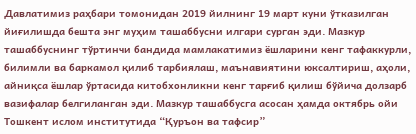Давлатимиз раҳбари томонидан 2019 йилнинг 19 март куни ўтказилган йиғилишда бешта энг муҳим ташаббусни илгари сурган эди. Мазкур ташаббуснинг тўртинчи бандида мамлакатимиз ёшларини кенг тафаккурли, билимли ва баркамол қилиб тарбиялаш, маънавиятини юксалтириш, аҳоли, айниқса ёшлар ўртасида китобхонликни кенг тарғиб қилиш бўйича долзарб вазифалар белгиланган эди. Мазкур ташаббусга асосан ҳамда октябрь ойи Тошкент ислом институтида “Қуръон ва тафсир”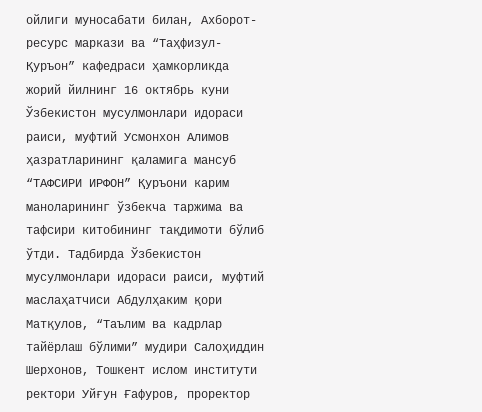ойлиги муносабати билан, Ахборот-ресурс маркази ва “Таҳфизул-Қуръон” кафедраси ҳамкорликда жорий йилнинг 16 октябрь куни Ўзбекистон мусулмонлари идораси раиси, муфтий Усмонхон Алимов ҳазратларининг қаламига мансуб “ТАФСИРИ ИРФОН” Қуръони карим маноларининг ўзбекча таржима ва тафсири китобининг тақдимоти бўлиб ўтди. Тадбирда Ўзбекистон мусулмонлари идораси раиси, муфтий маслаҳатчиси Абдулҳаким қори Матқулов, “Таълим ва кадрлар тайёрлаш бўлими” мудири Салоҳиддин Шерхонов, Тошкент ислом институти ректори Уйғун Ғафуров, проректор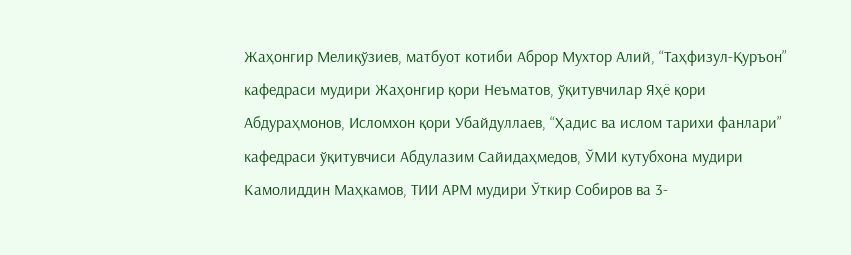Жаҳонгир Мелиқўзиев, матбуот котиби Аброр Мухтор Алий, “Таҳфизул-Қуръон” кафедраси мудири Жаҳонгир қори Неъматов, ўқитувчилар Яҳё қори Абдураҳмонов, Исломхон қори Убайдуллаев, “Ҳадис ва ислом тарихи фанлари” кафедраси ўқитувчиси Абдулазим Сайидаҳмедов, ЎМИ кутубхона мудири Камолиддин Маҳкамов, ТИИ АРМ мудири Ўткир Собиров ва 3-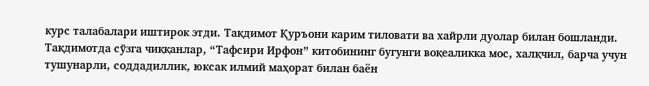курс талабалари иштирок этди. Тақдимот Қуръони карим тиловати ва хайрли дуолар билан бошланди. Тақдимотда сўзга чиққанлар, “Тафсири Ирфон” китобининг бугунги воқеаликка мос, халқчил, барча учун тушунарли, соддадиллик, юксак илмий маҳорат билан баён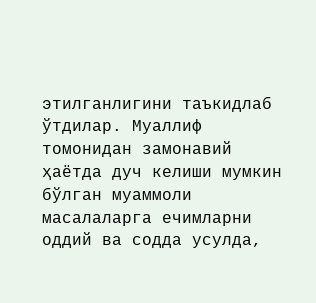этилганлигини таъкидлаб ўтдилар. Муаллиф томонидан замонавий ҳаётда дуч келиши мумкин бўлган муаммоли масалаларга ечимларни оддий ва содда усулда,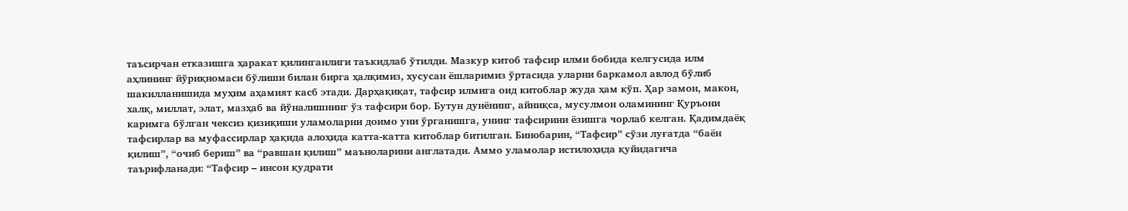таъсирчан етказишга ҳаракат қилинганлиги таъкидлаб ўтилди. Мазкур китоб тафсир илми бобида келгусида илм аҳлининг йўриқномаси бўлиши билан бирга ҳалқимиз, хусусан ёшларимиз ўртасида уларни баркамол авлод бўлиб шакилланишида муҳим аҳамият касб этади. Дарҳақиқат, тафсир илмига оид китоблар жуда ҳам кўп. Ҳар замон, макон, халқ, миллат, элат, мазҳаб ва йўналишнинг ўз тафсири бор. Бутун дунёнинг, айниқса, мусулмон оламининг Қуръони каримга бўлган чексиз қизиқиши уламоларни доимо уни ўрганишга, унинг тафсирини ёзишга чорлаб келган. Қадимдаёқ тафсирлар ва муфассирлар ҳақида алоҳида катта-катта китоблар битилган. Бинобарин, “Тафсир” сўзи луғатда “баён қилиш”, “очиб бериш” ва “равшан қилиш” маъноларини англатади. Аммо уламолар истилоҳида қуйидагича таърифланади: “Тафсир – инсон қудрати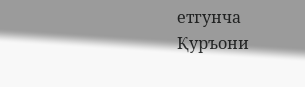етгунча Қуръони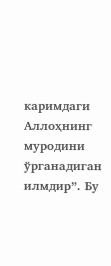каримдаги Аллоҳнинг муродини ўрганадиган илмдир”. Бу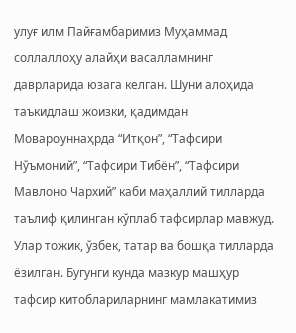улуғ илм Пайғамбаримиз Муҳаммад соллаллоҳу алайҳи васалламнинг даврларида юзага келган. Шуни алоҳида таъкидлаш жоизки, қадимдан Мовароуннаҳрда “Итқон”, “Тафсири Нўъмоний”, “Тафсири Тибён”, “Тафсири Мавлоно Чархий” каби маҳаллий тилларда таълиф қилинган кўплаб тафсирлар мавжуд. Улар тожик, ўзбек, татар ва бошқа тилларда ёзилган. Бугунги кунда мазкур машҳур тафсир китоблариларнинг мамлакатимиз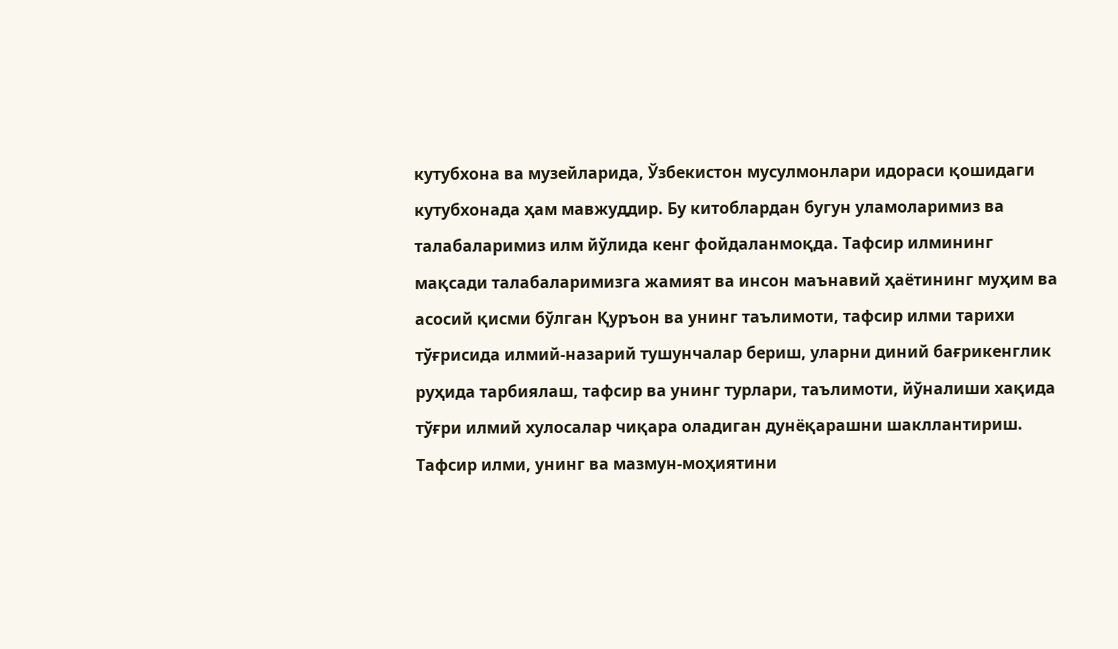кутубхона ва музейларида, Ўзбекистон мусулмонлари идораси қошидаги кутубхонада ҳам мавжуддир. Бу китоблардан бугун уламоларимиз ва талабаларимиз илм йўлида кенг фойдаланмоқда. Тафсир илмининг мақсади талабаларимизга жамият ва инсон маънавий ҳаётининг муҳим ва асосий қисми бўлган Қуръон ва унинг таълимоти, тафсир илми тарихи тўғрисида илмий-назарий тушунчалар бериш, уларни диний бағрикенглик руҳида тарбиялаш, тафсир ва унинг турлари, таълимоти, йўналиши хақида тўғри илмий хулосалар чиқара оладиган дунёқарашни шакллантириш. Тафсир илми, унинг ва мазмун-моҳиятини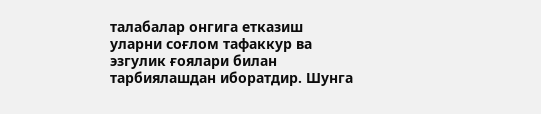талабалар онгига етказиш уларни соғлом тафаккур ва эзгулик ғоялари билан тарбиялашдан иборатдир. Шунга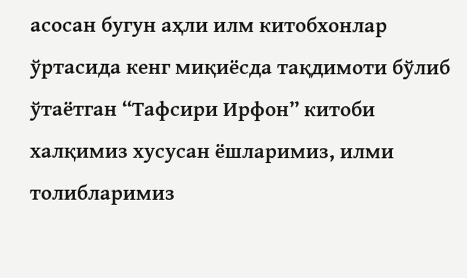асосан бугун аҳли илм китобхонлар ўртасида кенг миқиёсда тақдимоти бўлиб ўтаётган “Тафсири Ирфон” китоби халқимиз хусусан ёшларимиз, илми толибларимиз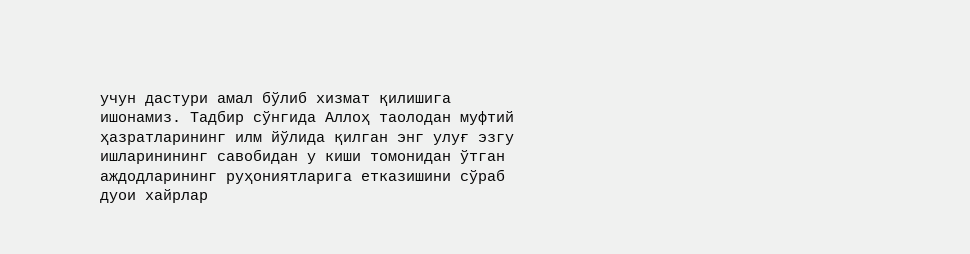учун дастури амал бўлиб хизмат қилишига ишонамиз. Тадбир сўнгида Аллоҳ таолодан муфтий ҳазратларининг илм йўлида қилган энг улуғ эзгу ишларинининг савобидан у киши томонидан ўтган аждодларининг руҳониятларига етказишини сўраб дуои хайрлар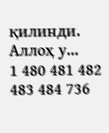қилинди. Аллоҳ у...
1 480 481 482 483 484 736